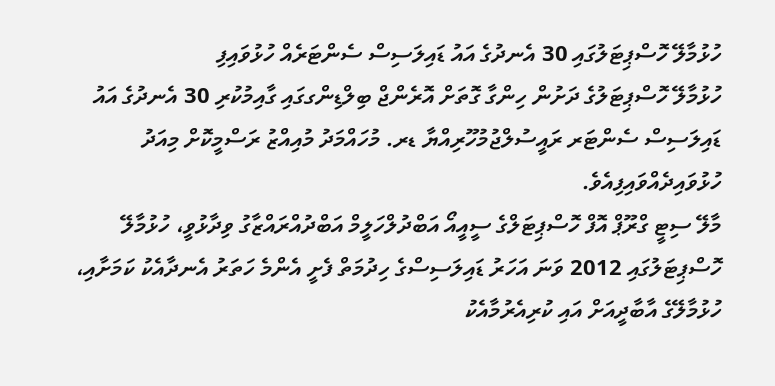ހުޅުމާލޭ ހޮސްޕިޓަލުގައި 30 އެނދުގެ އައު ޑައިލަސިސް ސެންޓަރެއް ހުޅުވައިފި
ހުޅުމާލޭ ހޮސްޕިޓަލުގެ ދަށުން ހިންގާ ގޮތަށް އޮރެންޖް ބިލްޑިންގގައި ގާއިމުކުރި 30 އެނދުގެ އައު ޑައިލަސިސް ސެންޓަރ ރައީސުލްޖުމުހޫރިއްޔާ ޑރ. މުހައްމަދު މުއިއްޒު ރަސްމީކޮށް މިއަދު ހުޅުވައިދެއްވައިފިއެވެ.
މާލޭ ސިޓީ ގްރޫޕް އޮފް ހޮސްޕިޓަލްގެ ސީއީއޯ އަބްދުލްހަލީމް އަބްދުއްރައްޒާގު ވިދާޅުވީ، ހުޅުމާލޭ ހޮސްޕިޓަލުގައި 2012 ވަނަ އަހަރު ޑައިލަސިސްގެ ހިދުމަތް ފެށީ އެންމެ ހަތަރު އެނދާއެކު ކަމަށާއި، ހުޅުމާލޭގެ އާބާދީއަށް އައި ކުރިއެރުމާއެކު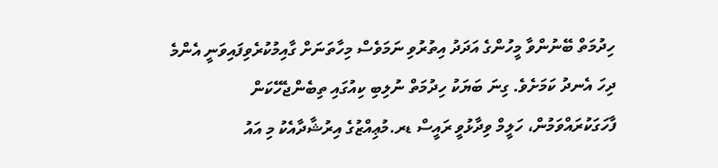ހިދުމަތް ބޭނުންވާ މީހުންގެ އަދަދު އިތުރުވި ނަމަވެސް މިހާތަނަށް ގާއިމުކުރެވިފައިވަނީ އެންމެ ދިހަ އެނދު ކަމަށެވެ. ގިނަ ބަޔަކު ހިދުމަތް ނުލިބި ކިއުގައި ތިބެންޖެހޭކަން ފާހަގަކުރައްވަމުން، ހަލީމް ވިދާޅުވީ ރައީސް ޑރ.މުޢިއްޒުގެ އިރުޝާދާއެކު މި އައު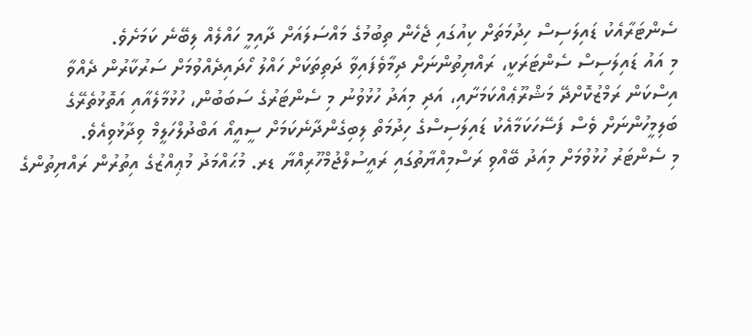ސެންޓަރާއެކު ޑައިލަސިސް ހިދުމަތަށް ކިއުގައި ޖެހެން ތިބުމުގެ މައްސަލައަށް ދާއިމީ ހައްލެއް ލިބޭނެ ކަމަށެވެ.
މި އައު ޑައިލަސިސް ސެންޓަރަކީ، ރައްޔިތުންނަށް ދިމާވެފައިވާ ދަތިތަކަށް ހައްލު ހޯދައިދެއްވުމަށް ސަރުކާރުން ދެއްވާ އިސްކަން ރަމްޒުކޮށްދޭ މަޝްރޫޢެއްކަމަށާއި، އަދި މިއަދު ހުޅުވުނު މި ސެންޓަރުގެ ސަބަބުން، ހުޅުމާލެއާއި އަތޮޅުތެރޭގެ ބަލިމީހުންނަށް ވެސް ފަސޭހަކަމާއެކު ޑައިލަސިސްގެ ހިދުމަތް ލިބިގެންދާނެކަމަށް ސީއީއޯ އަބްދުލްހަލީމް ވިދާޅުވިއެވެ.
މި ސެންޓަރު ހުޅުވުމަށް މިއަދު ބޭއްވި ރަސްމިއްޔާތުގައި ރައީސުލްޖުމްހޫރިއްޔާ ޑރ. މުޙައްމަދު މުޢިއްޒުގެ އިތުރުން ރައްޔިތުންގެ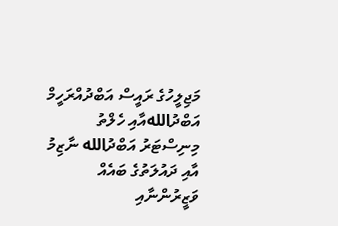މަޖިލީހުގެ ރައީސް އަބްދުއްރަހީމް އަބްދުاللهއާއި ހެލްތު މިނިސްޓަރު އަބްދުالله ނާޒިމު އާއި ދައުލަތުގެ ބައެއް ވަޒީރުންނާއި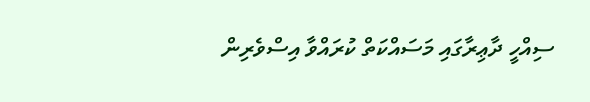ސިއްހީ ދާޢިރާގައި މަސައްކަތް ކުރައްވާ އިސްވެރިން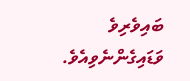ބައިވެރިވެ ވަޑައިގެންނެވިއެވެ.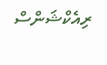ރިއެކްޝަންސް